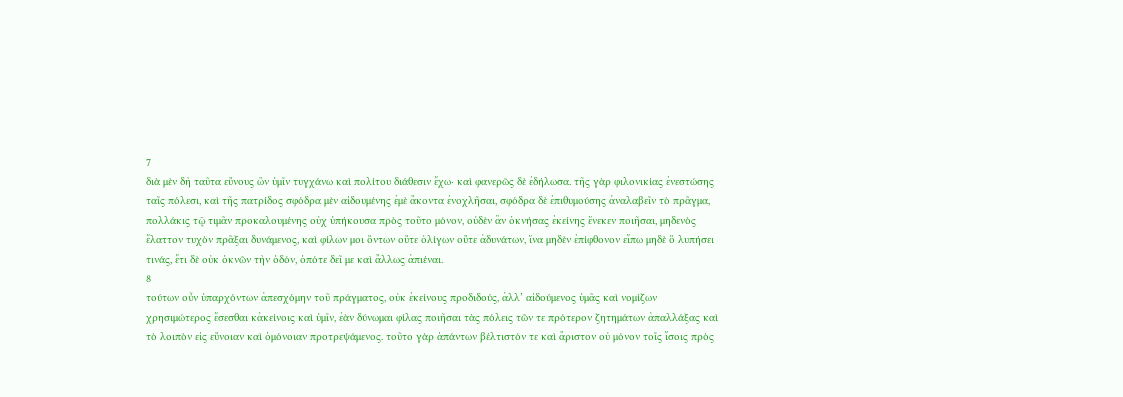7
διὰ μὲν δὴ ταῦτα εὔνους ὢν ὑμῖν τυγχάνω καὶ πολίτου διάθεσιν ἔχω· καὶ φανερῶς δὲ ἐδήλωσα. τῆς γὰρ φιλονικίας ἐνεστώσης ταῖς πόλεσι, καὶ τῆς πατρίδος σφόδρα μὲν αἰδουμένης ἐμὲ ἄκοντα ἐνοχλῆσαι, σφόδρα δὲ ἐπιθυμούσης ἀναλαβεῖν τὸ πρᾶγμα, πολλάκις τῷ τιμᾶν προκαλουμένης οὐχ ὑπήκουσα πρὸς τοῦτο μόνον, οὐδὲν ἂν ὀκνήσας ἐκείνης ἕνεκεν ποιῆσαι, μηδενὸς ἔλαττον τυχὸν πρᾶξαι δυνάμενος, καὶ φίλων μοι ὄντων οὔτε ὀλίγων οὔτε ἀδυνάτων, ἵνα μηδὲν ἐπίφθονον εἴπω μηδὲ ὃ λυπήσει τινάς, ἔτι δὲ οὐκ ὀκνῶν τὴν ὁδόν, ὁπότε δεῖ με καὶ ἄλλως ἀπιέναι.
8
τούτων οὖν ὑπαρχόντων ἀπεσχόμην τοῦ πράγματος, οὐκ ἐκείνους προδιδούς, ἀλλ’ αἰδούμενος ὑμᾶς καὶ νομίζων χρησιμώτερος ἔσεσθαι κἀκείνοις καὶ ὑμῖν, ἐὰν δύνωμαι φίλας ποιῆσαι τὰς πόλεις τῶν τε πρότερον ζητημάτων ἀπαλλάξας καὶ τὸ λοιπὸν εἰς εὔνοιαν καὶ ὁμόνοιαν προτρεψάμενος. τοῦτο γὰρ ἁπάντων βέλτιστόν τε καὶ ἄριστον οὐ μόνον τοῖς ἴσοις πρὸς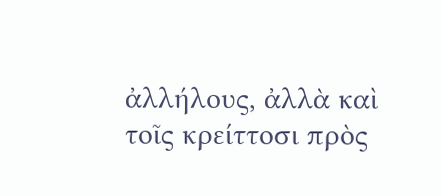ἀλλήλους, ἀλλὰ καὶ τοῖς κρείττοσι πρὸς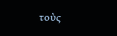τοὺς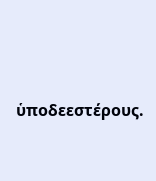ὑποδεεστέρους.